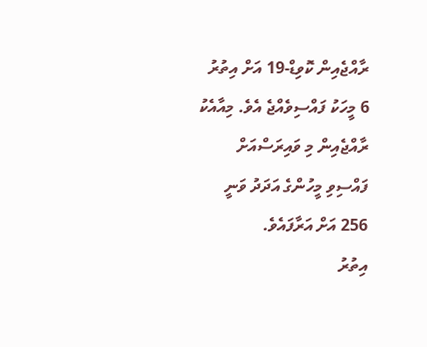ރާއްޖެއިން ކޮވިޑް-19 އަށް އިތުރު 6 މީހަކު ފައްސިވެއްޖެ އެވެ. މިއާއެކު ރާއްޖެއިން މި ވައިރަސްއަށް ފައްސިވި މީހުންގެ އަދަދު ވަނީ 256 އަށް އަރާފައެވެ.
އިތުރު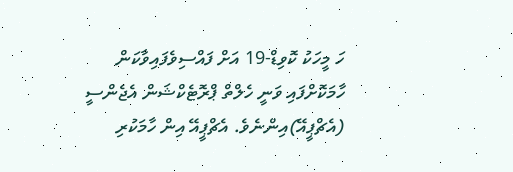ހަ މީހަކު ކޮވިޑް-19 އަށް ފައްސިވެފައިވާކަން ހާމަކޮށްފައި ވަނީ ހެލްތް ޕްރޮޓެކްޝަން އެޖެންސީ (އެޗްޕީއޭ)އިންނެވެ. އެޗްޕީއޭ އިން ހާމަކުރި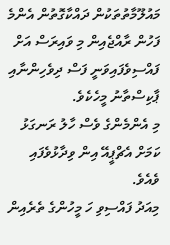މައުލޫމާތުތަކުން ދައްކާގޮތުން އެންމެ ފަހުން ރާއްޖެއިން މި ވައިރަސް އަށް ފައްސިވެފައިވަނީ ފަސް ދިވެހިންނާއި ޕާކިސްތާނު މީހެކެވެ.
މި އެންމެންގެ ވެސް ހާލު ރަނގަޅު ކަމަށް އެޗްޕީއޭ އިން ވިދާޅުވެފައި ވެއެވެ.
މިއަދު ފައްސިވި ހަ މީހުންގެ ތެރެއިން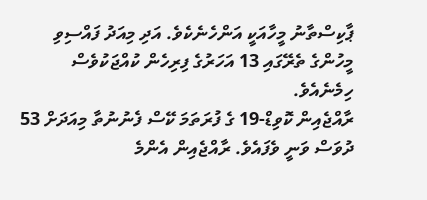ޕާކިސްތާނު މީހާއަކީ އަންހެނެކެވެ. އަދި މިއަދު ފައްސިވި މީހުންގެ ތެރޭގައި 13 އަހަރުގެ ފިރިހެން ކުއްޖަކުވެސް ހިމެނެއެވެ.
ރާއްޖެއިން ކޮވިޑް-19 ގެ ފުރަތަމަ ކޭސް ފެނުނުތާ މިއަދަށް 53 ދުވަސް ވަނީ ވެފައެވެ. ރާއްޖެއިން އެންމެ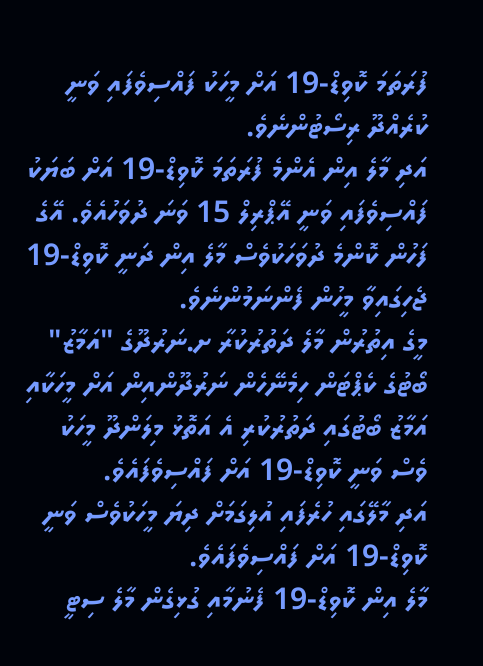ފުރަތަމަ ކޮވިޑް-19 އަށް މީހަކު ފައްސިވެފައި ވަނީ ކުރެއްދޫ ރިސޯޓުންނެވެ.
އަދި މާލެ އިން އެންމެ ފުރަތަމަ ކޮވިޑް-19 އަށް ބަޔަކު ފައްސިވެފައި ވަނީ އޭޕްރިލް 15 ވަނަ ދުވަހުއެވެ. އޭގެ ފަހުން ކޮންމެ ދުވަހަކުވެސް މާލެ އިން ދަނީ ކޮވިޑް-19 ޖެހިގައިވާ މީހުން ފެންނަމުންނެވެ.
މީގެ އިތުރުން މާލެ ދަތުރުކުރާ ށ.ނަރުދޫގެ "އަމާޒު" ބޯޓުގެ ކެޕްޓަން ހިމެނޭހެން ނަރުދޫންއިން އަށް މީހަކާއި އަމާޒު ބޯޓުގައި ދަތުރުކުރި އެ އަތޮޅު މިލަންދޫ މީހަކު ވެސް ވަނީ ކޮވިޑް-19 އަށް ފައްސިވެފައެވެ.
އަދި މާލޭގައި ހުރެފައި އުލިގަމަށް ދިޔަ މީހަކުވެސް ވަނީ ކޮވިޑް-19 އަށް ފައްސިވެފައެވެ.
މާލެ އިން ކޮވިޑް-19 ފެނުމާއި ގުޅިގެން މާލެ ސިޓީ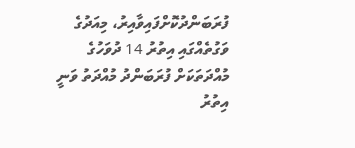ފުރަބަންދުކޮށްފައިވާއިރު، މިއަދުގެ ވަގުތެއްގައި އިތުރު 14 ދުވަހުގެ މުއްދަތަކަށް ފުރަބަންދު މުއްދަތު ވަނީ އިތުރު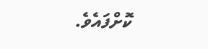ކޮށްފައެވެ.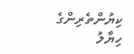ކިޔުންތެރިންގެ ހިޔާލު